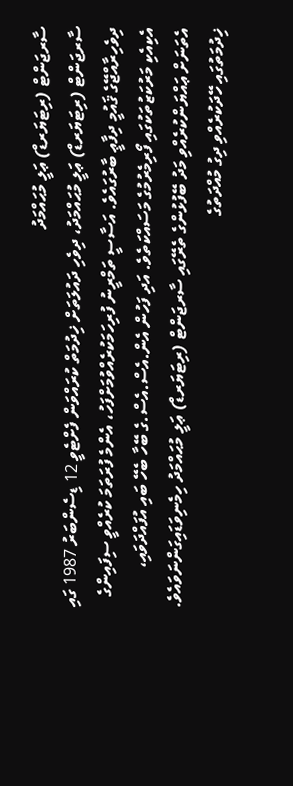ސާރޖަންޓް (ރިޓަޔަރޑް) ޢަލީ މުޙައްމަދު
ސާރޖަންޓް (ރިޓަޔަރޑް) ޢަލީ މުޙައްމަދު، ދިވެހި ދައުލަތަށް ޚިދުމަތް ކުރައްވަން ފެށްޓެވީ 12 ޑިސެންބަރު 1987 ގައި ދިވެހިރާއްޖޭގެ ޤައުމީ ދިފާޢީ ބާރުގައެވެ. އަސާސީ ތަމްރީނު ފުރިހަމަކުރެއްވުމަށްފަހު، އެންމެ ފުރަތަމަ ކުރެއްވީ ސިފައިންގެ އެކިއެކި މަރުކަޒުތަކުގައި ފޯރިމެރުމުގެ މަސައްކަތެވެ. އަދި ފަހުން އެން.އެސް.އެސް.ގެ ބޭހާ ބެހޭ ބައި އުފައްދަވައި، އެތަނަށް ޢައްޔަންކުރެއްވި މަދު ބޭފުޅުންގެ ތެރޭގައި ސާރޖަންޓް (ރިޓަޔަރޑް) ޢަލީ މުޙައްމަދު ހިމެނިވަޑައިގަންނަވައެވެ. ޚިދުމަތުގައި ހޭދަކުރެއްވި ދިގު މުއްދަތުގެ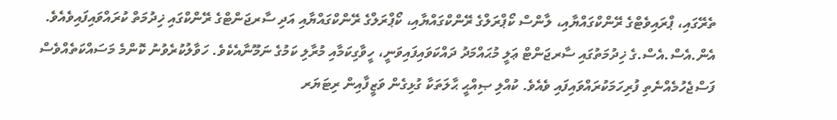ތެރޭގައި، ޕްރައިވެޓްގެ ރޭންކްގައްޔާއި، ލާންސް ކޯޕްރަލްގެ ރޭންކްގައްޔާއި، ކޯޕްރަލްގެ ރޭންކްގައްޔާއި އަދި ސާރޖަންޓްގެ ރޭންކްގައި ޚިދުމަތް ކުރައްވައިފައިވެއެވެ.
އެން.އެސް.އެސް.ގެ ޚިދުމަތުގައި ސާރޖަންޓް ޢަލީ މުޙައްމަދު ދައްކަވައިފައިވަނީ، ހީވާގިކަމާއި މުރާލި ކަމުގެ ނަމޫނާއެކެވެ. ހަވާލުކުރެވުނު ކޮންމެ މަސައްކަތެއްވެސް ފަސްޖެހުމެއްނެތި ފުރިހަމަކުރައްވައިފައި ވެއެވެ. ކުއްލި ޞިއްޙީ ޙާލަތަކާ ގުޅިގެން ވަޒީފާއިން ރިޓަޔަރ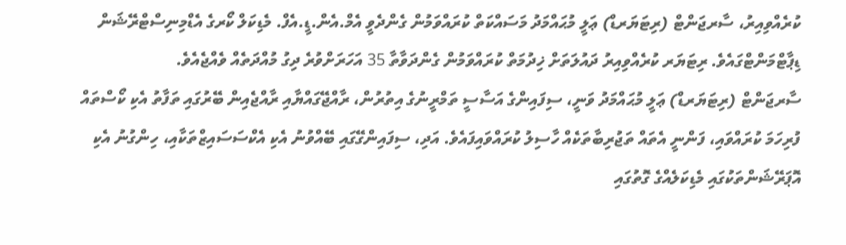ކުރެއްވިއިރު، ސާރޖަންޓް (ރިޓަޔަރޑް) ޢަލީ މުޙައްމަދު މަސައްކަތް ކުރައްވަމުން ގެންދެވީ އެމް.އެން.ޑީ.އެފް. މެޑިކަލް ކޯރގެ އެޑްމިނިސްޓްރޭޝަން ޑިޕާޓްމަންޓްގައެވެ. ރިޓަޔަރ ކުރެއްވިއިރު ދައުލަތަށް ޚިދުމަތް ކުރައްވަމުން ގެންދަވާތާ 35 އަހަރަށްވުރެ ދިގު މުއްދަތެއް ވެއްޖެއެވެ.
ސާރޖަންޓް (ރިޓަޔަރޑް) ޢަލީ މުޙައްމަދު ވަނީ، ސިފައިންގެ އަސާސީ ތަމްރީނުގެ އިތުރުން، ރާއްޖޭގައްޔާއި ރާއްޖެއިން ބޭރުގައި ތަފާތު އެކި ކޯސްތައް ފުރިހަމަ ކުރައްވައި، ފަންނީ އެތައް ތަޖުރިބާތަކެއް ހާސިލު ކުރައްވައިފައެވެ. އަދި، ސިފައިންގޭގައި ބޭއްވުނު އެކި އެކްސަސައިޒްތަކާއި، ހިންގުނު އެކި އޮޕަރޭޝަންތަކުގައި މެޑިކަލެއްގެ ގޮތުގައި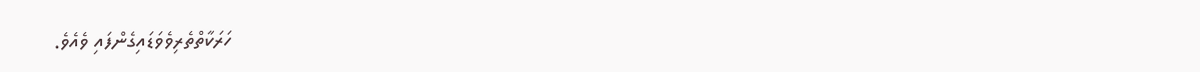ހަރަކާތްތެރިވެވަޑައިގެންފައި ވެއެވެ.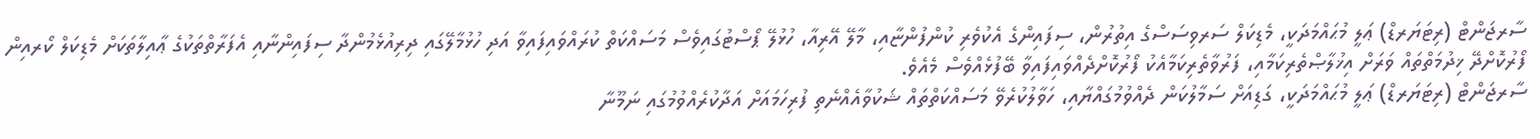ސާރޖަންޓް (ރިޓަޔަރޑް) ޢަލީ މުޙައްމަދަކީ، މެޑިކަލް ސަރވިސަސްގެ އިތުރުން، ސިފައިންގެ އެކުވެރި ކުންފުންޏާއި، މާލޭ އޭރިއާ، ހުޅުލޭ ޕޯސްޓުގައިވެސް މަސައްކަތް ކުރައްވައިފައިވާ އަދި ހުޅުމާލޭގައި ދިރިއުޅެމުންދާ ސިފައިންނާއި އެފަރާތްތަކުގެ ޢާއިލާތަކަށް މެޑިކަލް ކޯރއިން ފޯރުކޮށްދޭ ޚިދުމަތްތައް ވަރަށް އިޚުލާޞްތެރިކަމާއި، ފަރުވާތެރިކަމާއެކު ފޯރުކޮށްދެއްވައިފައިވާ ބޭފުޅެއްވެސް މެއެވެ.
ސާރޖަންޓް (ރިޓަޔަރޑް) ޢަލީ މުޙައްމަދަކީ، ގަޑިއަށް ސަމާލުކަން ދެއްވުމުގައްޔާއި، ހަވާލުކުރެވޭ މަސައްކަތްތައް ޝަކުވާއެއްނެތި ފުރިހަމައަށް އަދާކުރެއްވުމުގައި ނަމޫނާ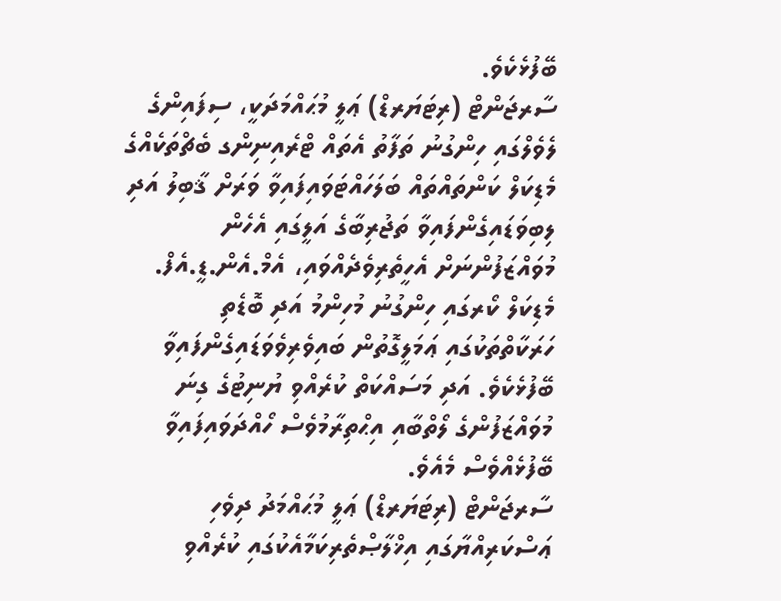ބޭފުޅެކެވެ.
ސާރޖަންޓް (ރިޓަޔަރޑް) ޢަލީ މުޙައްމަދަކީ، ސިފައިންގެ ލެވެލްގައި ހިންގުނު ތަފާތު އެތައް ޓްރެއިނިންގ ބެޗްތަކެއްގެ މެޑިކަލް ކަންތައްތައް ބަލަހައްޓަވައިފައިވާ ވަރަށް ޤާބިލު އަދި ލިބިވަޑައިގެންފައިވާ ތަޖުރިބާގެ އަލީގައި އެހެން މުވައްޒަފުންނަށް އެހީތެރިވެދެއްވައި، އެމް.އެން.ޑީ.އެފް. މެޑިކަލް ކޯރގައި ހިންގުނު މުހިންމު އަދި ބޮޑެތި ހަރަކާތްތަކުގައި ޢަމަލީގޮތުން ބައިވެރިވެވަޑައިގެންފައިވާ ބޭފުޅެކެވެ. އަދި މަސައްކަތް ކުރެއްވި ޔުނިޓުގެ ގިނަ މުވައްޒަފުންގެ ލޯތްބާއި އިޙްތިރާމުވެސް ހޯއްދަވައިފައިވާ ބޭފުޅެއްވެސް މެއެވެ.
ސާރޖަންޓް (ރިޓަޔަރޑް) ޢަލީ މުޙައްމަދު ދިވެހި ޢަސްކަރިއްޔާގައި އިޚްލާޞްތެރިކަމާއެކުގައި ކުރެއްވި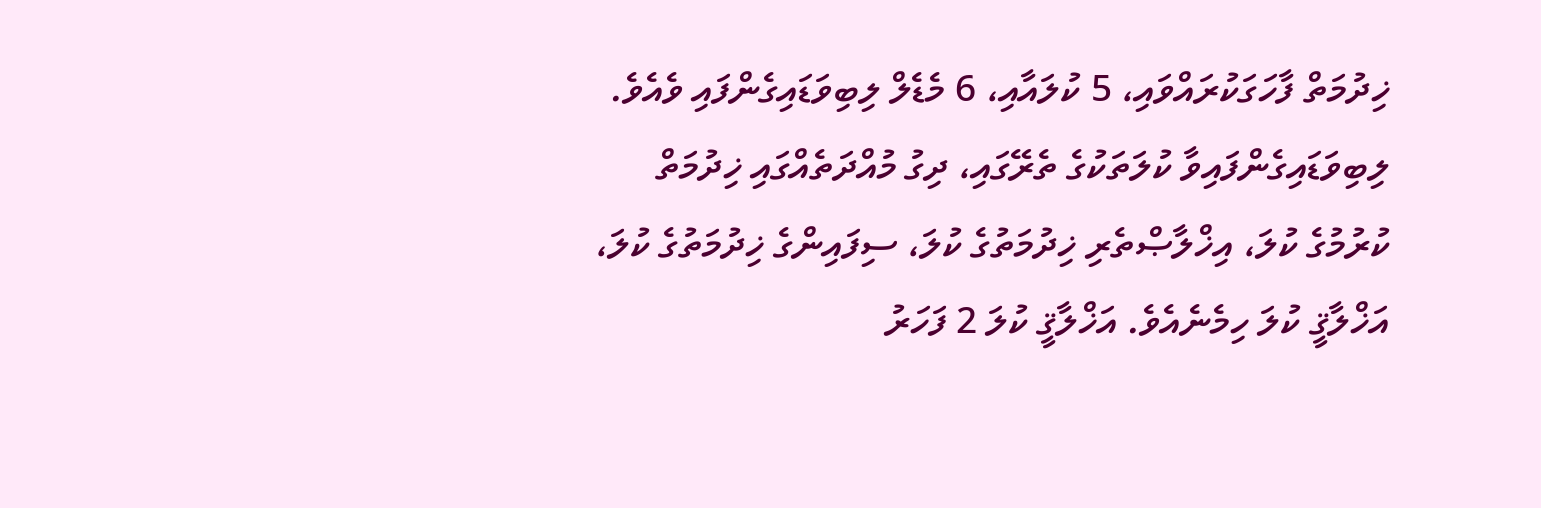ޚިދުމަތް ފާހަގަކުރައްވައި، 5 ކުލައާއި، 6 މެޑެލް ލިބިވަޑައިގެންފައި ވެއެވެ. ލިބިވަޑައިގެންފައިވާ ކުލަތަކުގެ ތެރޭގައި، ދިގު މުއްދަތެއްގައި ޚިދުމަތް ކުރުމުގެ ކުލަ، އިޚްލާޞްތެރި ޚިދުމަތުގެ ކުލަ، ސިފައިންގެ ޚިދުމަތުގެ ކުލަ، އަޚްލާޤީ ކުލަ ހިމެނެއެވެ. އަޚްލާޤީ ކުލަ 2 ފަހަރު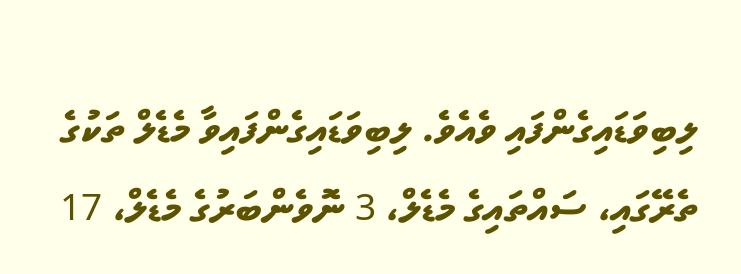ލިބިވަޑައިގެންފައި ވެއެވެ. ލިބިވަޑައިގެންފައިވާ މެޑެލް ތަކުގެ ތެރޭގައި، ސައްތައިގެ މެޑެލް، 3 ނޮވެންބަރުގެ މެޑެލް، 17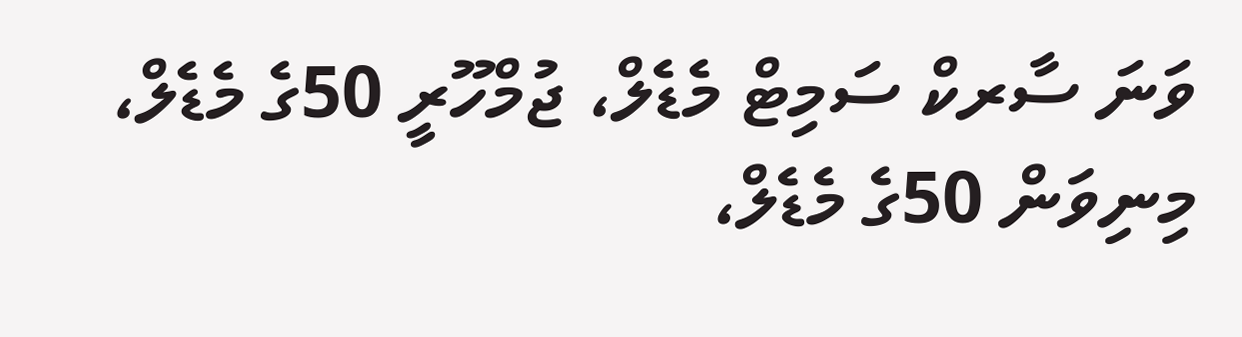ވަނަ ސާރކް ސަމިޓް މެޑެލް، ޖުމްހޫރީ 50ގެ މެޑެލް، މިނިވަން 50ގެ މެޑެލް،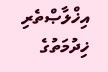އިޚްލާޞްތެރި ޚިދުމަތުގެ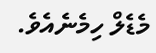މެޑެލް ހިމެނެއެވެ.